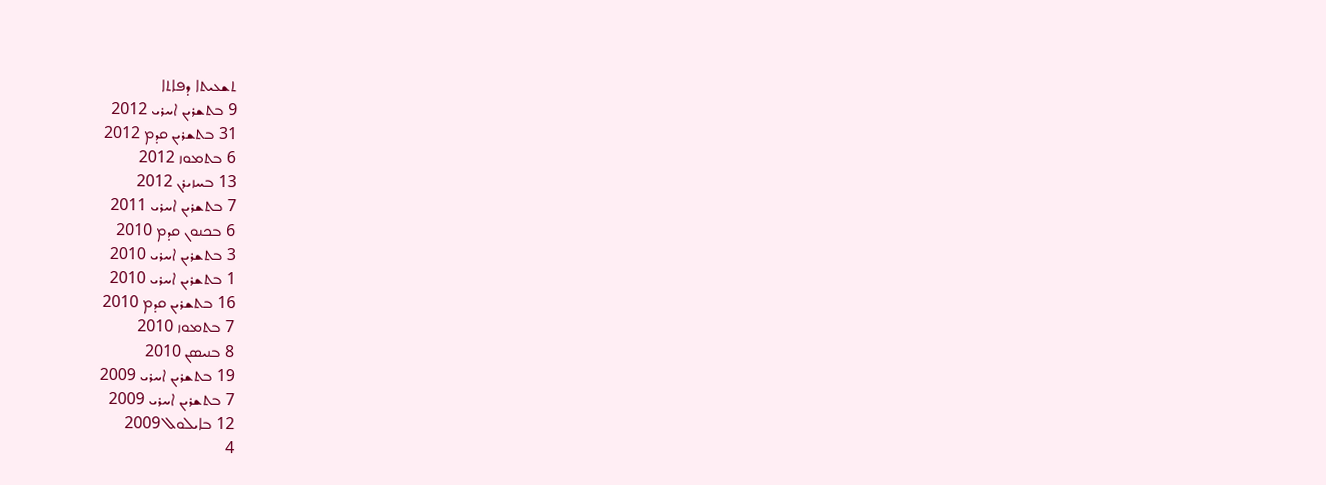ܬܫܥܝܬܐ ܕܦܐܬܐ
9 ܒܬܫܪܝܢ ܐܚܪܝ 2012
31 ܒܬܫܪܝܢ ܩܕܡ 2012
6 ܒܬܡܘܙ 2012
13 ܒܚܙܝܪܢ 2012
7 ܒܬܫܪܝܢ ܐܚܪܝ 2011
6 ܒܟܢܘܢ ܩܕܡ 2010
3 ܒܬܫܪܝܢ ܐܚܪܝ 2010
1 ܒܬܫܪܝܢ ܐܚܪܝ 2010
16 ܒܬܫܪܝܢ ܩܕܡ 2010
7 ܒܬܡܘܙ 2010
8 ܒܢܝܣܢ 2010
19 ܒܬܫܪܝܢ ܐܚܪܝ 2009
7 ܒܬܫܪܝܢ ܐܚܪܝ 2009
12 ܒܐܝܠܘܠ 2009
4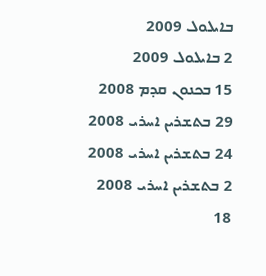ܒܐܝܠܘܠ 2009
2 ܒܐܝܠܘܠ 2009
15 ܒܟܢܘܢ ܩܕܡ 2008
29 ܒܬܫܪܝܢ ܐܚܪܝ 2008
24 ܒܬܫܪܝܢ ܐܚܪܝ 2008
2 ܒܬܫܪܝܢ ܐܚܪܝ 2008
18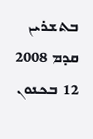ܒܬܫܪܝܢ ܩܕܡ 2008
12 ܒܟܢܘܢ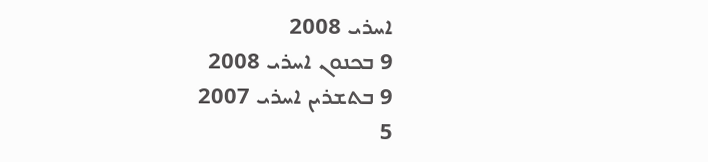ܐܚܪܝ 2008
9 ܒܟܢܘܢ ܐܚܪܝ 2008
9 ܒܬܫܪܝܢ ܐܚܪܝ 2007
5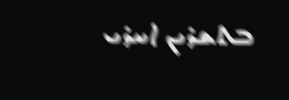ܒܬܫܪܝܢ ܐܚܪܝ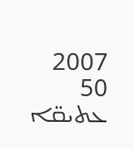2007
50 ܥܬܝܩ̈ܐ